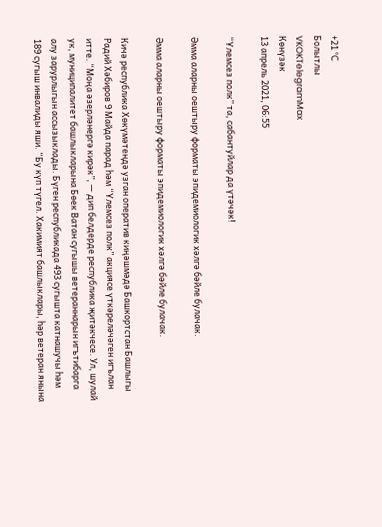+21 °С
Болытлы
VKOKTelegramMax
Көнүзәк
13 апрель 2021, 06:55

“Үлемсез полк” та, сабантуйлар да үтәчәк!

Әмма аларны оештыру форматы эпидемиологик хәлгә бәйле булачак.

Әмма аларны оештыру форматы эпидемиологик хәлгә бәйле булачак.

Кичә республика Хөкүмәтендә узган оператив киңәшмәдә Башкортстан Башлыгы Радий Хәбиров 9 Майда парад һәм “Үлемсез полк” акциясе үткәреләчәген игълан итте. “Моңа әзерләнергә кирәк”, — дип белдерде республика җитәкчесе. Ул, шулай ук, муниципалитет башлыкларына Бөек Ватан сугышы ветераннарын игътибарга алу зарурлыгын ассызыклады. Бүген республикада 493 сугышта катнашучы һәм 189 сугыш инвалиды яши. “Бу күп түгел. Хакимият башлыклары, һәр ветеран янына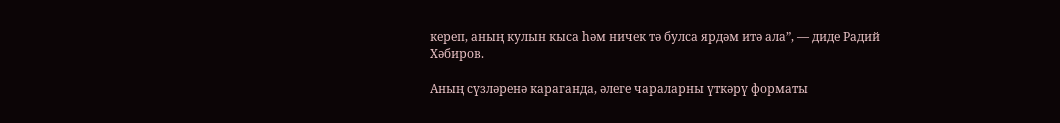кереп, аның кулын кыса һәм ничек тә булса ярдәм итә ала”, — диде Радий Хәбиров.

Аның сүзләренә караганда, әлеге чараларны үткәрү форматы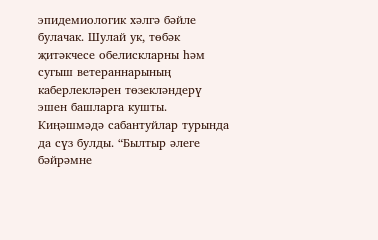эпидемиологик хәлгә бәйле булачак. Шулай ук, төбәк җитәкчесе обелискларны һәм сугыш ветераннарының каберлекләрен төзекләндерү эшен башларга кушты.
Киңәшмәдә сабантуйлар турында да сүз булды. “Былтыр әлеге бәйрәмне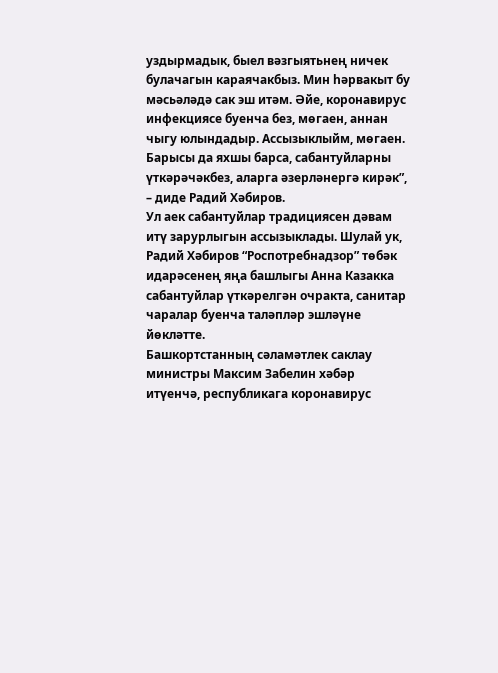уздырмадык, быел вәзгыятьнең ничек булачагын караячакбыз. Мин һәрвакыт бу мәсьәләдә сак эш итәм. Әйе, коронавирус инфекциясе буенча без, мөгаен, аннан чыгу юлындадыр. Ассызыклыйм, мөгаен. Барысы да яхшы барса, сабантуйларны үткәрәчәкбез, аларга әзерләнергә кирәк”, – диде Радий Хәбиров.
Ул аек сабантуйлар традициясен дәвам итү зарурлыгын ассызыклады. Шулай ук, Радий Хәбиров “Роспотребнадзор” төбәк идарәсенең яңа башлыгы Анна Казакка сабантуйлар үткәрелгән очракта, санитар чаралар буенча таләпләр эшләүне йөкләтте.
Башкортстанның сәламәтлек саклау министры Максим Забелин хәбәр итүенчә, республикага коронавирус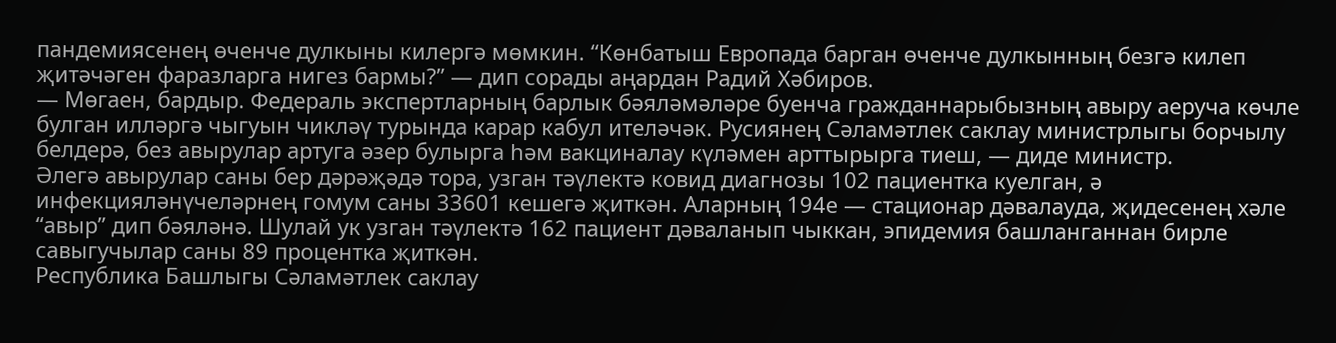пандемиясенең өченче дулкыны килергә мөмкин. “Көнбатыш Европада барган өченче дулкынның безгә килеп җитәчәген фаразларга нигез бармы?” — дип сорады аңардан Радий Хәбиров.
— Мөгаен, бардыр. Федераль экспертларның барлык бәяләмәләре буенча гражданнарыбызның авыру аеруча көчле булган илләргә чыгуын чикләү турында карар кабул ителәчәк. Русиянең Сәламәтлек саклау министрлыгы борчылу белдерә, без авырулар артуга әзер булырга һәм вакциналау күләмен арттырырга тиеш, — диде министр.
Әлегә авырулар саны бер дәрәҗәдә тора, узган тәүлектә ковид диагнозы 102 пациентка куелган, ә инфекцияләнүчеләрнең гомум саны 33601 кешегә җиткән. Аларның 194е — стационар дәвалауда, җидесенең хәле “авыр” дип бәяләнә. Шулай ук узган тәүлектә 162 пациент дәваланып чыккан, эпидемия башланганнан бирле савыгучылар саны 89 процентка җиткән.
Республика Башлыгы Сәламәтлек саклау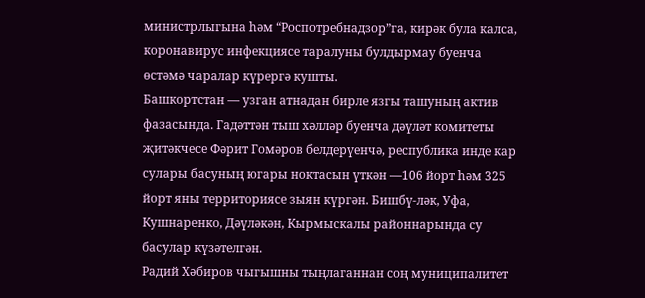министрлыгына һәм “Роспотребнадзор”га, кирәк була калса, коронавирус инфекциясе таралуны булдырмау буенча өстәмә чаралар күрергә кушты.
Башкортстан — узган атнадан бирле язгы ташуның актив фазасында. Гадәттән тыш хәлләр буенча дәүләт комитеты җитәкчесе Фәрит Гомәров белдерүенчә, республика инде кар сулары басуның югары ноктасын үткән —106 йорт һәм 325 йорт яны территориясе зыян күргән. Бишбү-ләк, Уфа, Кушнаренко, Дәүләкән, Кырмыскалы районнарында су басулар күзәтелгән.
Радий Хәбиров чыгышны тыңлаганнан соң муниципалитет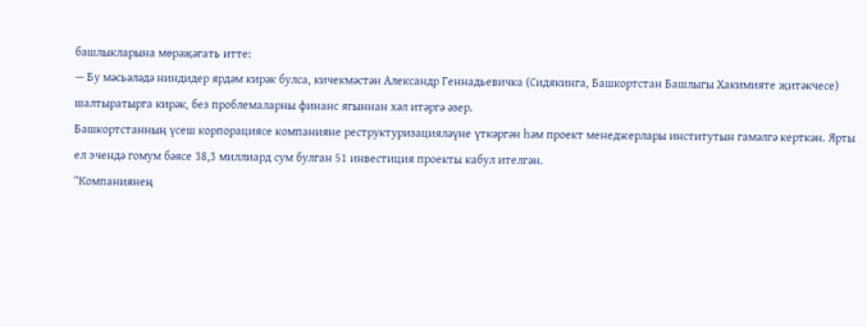башлыкларына мөрәҗәгать итте:
— Бу мәсьәләдә ниндидер ярдәм кирәк булса, кичекмәстән Александр Геннадьевичка (Сидякинга, Башкортстан Башлыгы Хакимияте җитәкчесе) шалтыратырга кирәк, без проблемаларны финанс ягыннан хәл итәргә әзер.
Башкортстанның үсеш корпорациясе компанияне реструктуризацияләүне үткәргән һәм проект менеджерлары институтын гамәлгә керткән. Ярты ел эчендә гомум бәясе 38,3 миллиард сум булган 51 инвестиция проекты кабул ителгән.
“Компаниянең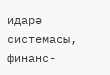идарә системасы, финанс-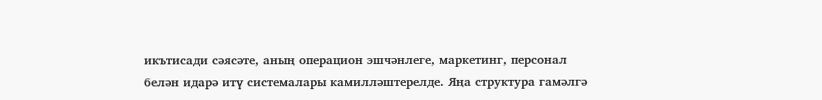икътисади сәясәте, аның операцион эшчәнлеге, маркетинг, персонал белән идарә итү системалары камилләштерелде. Яңа структура гамәлгә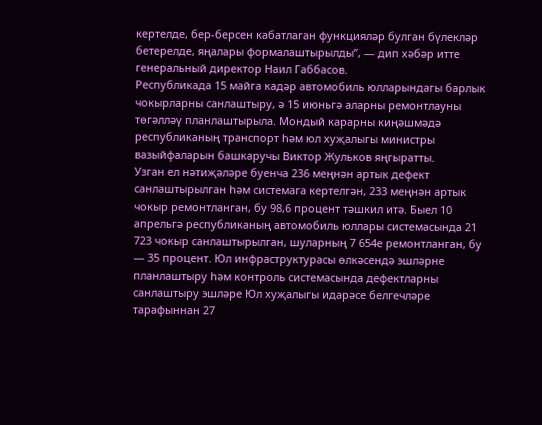кертелде, бер-берсен кабатлаган функцияләр булган бүлекләр бетерелде, яңалары формалаштырылды”, — дип хәбәр итте генеральный директор Наил Габбасов.
Республикада 15 майга кадәр автомобиль юлларындагы барлык чокырларны санлаштыру, ә 15 июньгә аларны ремонтлауны төгәлләү планлаштырыла. Мондый карарны киңәшмәдә республиканың транспорт һәм юл хуҗалыгы министры вазыйфаларын башкаручы Виктор Жульков яңгыратты.
Узган ел нәтиҗәләре буенча 236 меңнән артык дефект санлаштырылган һәм системага кертелгән, 233 меңнән артык чокыр ремонтланган, бу 98,6 процент тәшкил итә. Быел 10 апрельгә республиканың автомобиль юллары системасында 21 723 чокыр санлаштырылган, шуларның 7 654е ремонтланган, бу — 35 процент. Юл инфраструктурасы өлкәсендә эшләрне планлаштыру һәм контроль системасында дефектларны санлаштыру эшләре Юл хуҗалыгы идарәсе белгечләре тарафыннан 27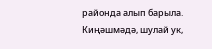районда алып барыла.
Киңәшмәдә, шулай ук,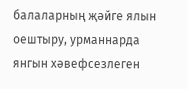балаларның җәйге ялын оештыру, урманнарда янгын хәвефсезлеген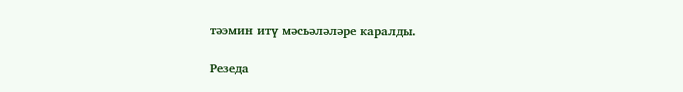тәэмин итү мәсьәләләре каралды.

Резеда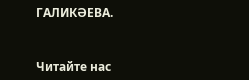ГАЛИКӘЕВА.


Читайте нас